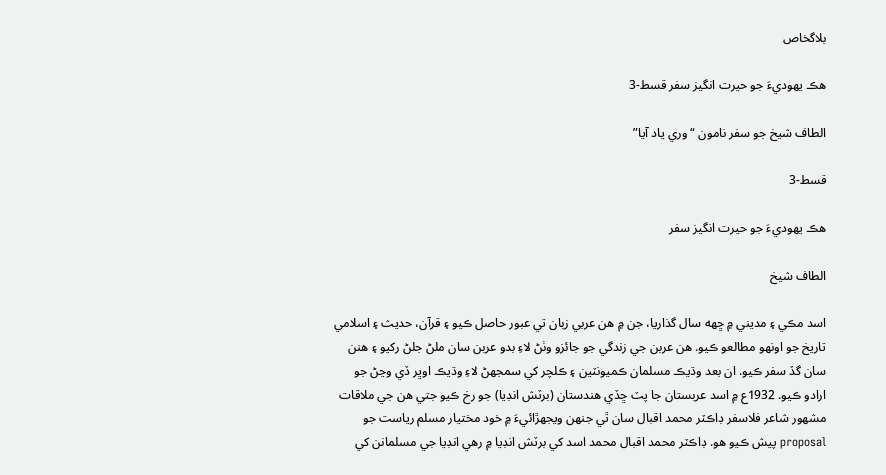بلاگخاص

هڪ يهوديءَ جو حيرت انگيز سفر قسط-3

الطاف شيخ جو سفر نامون “وري ياد آيا”

قسط-3

هڪ يهوديءَ جو حيرت انگيز سفر

الطاف شيخ

اسد مڪي ۽ مديني ۾ ڇهه سال گذاريا، جن ۾ هن عربي زبان تي عبور حاصل ڪيو ۽ قرآن، حديث ۽ اسلامي تاريخ جو اونهو مطالعو ڪيو. هن عربن جي زندگي جو جائزو وٺڻ لاءِ بدو عربن سان ملڻ جلڻ رکيو ۽ هنن سان گڏ سفر ڪيو. ان بعد وڌيڪ مسلمان ڪميونٽين ۽ ڪلچر کي سمجهڻ لاءِ وڌيڪ اوڀر ڏي وڃڻ جو ارادو ڪيو. 1932ع ۾ اسد عربستان جا پٽ ڇڏي هندستان (برٽش انڊيا) جو رخ ڪيو جتي هن جي ملاقات مشهور شاعر فلاسفر ڊاڪٽر محمد اقبال سان ٿي جنهن ويجهڙائيءَ ۾ خود مختيار مسلم رياست جو proposal پيش ڪيو هو. ڊاڪٽر محمد اقبال محمد اسد کي برٽش انڊيا ۾ رهي انڊيا جي مسلمانن کي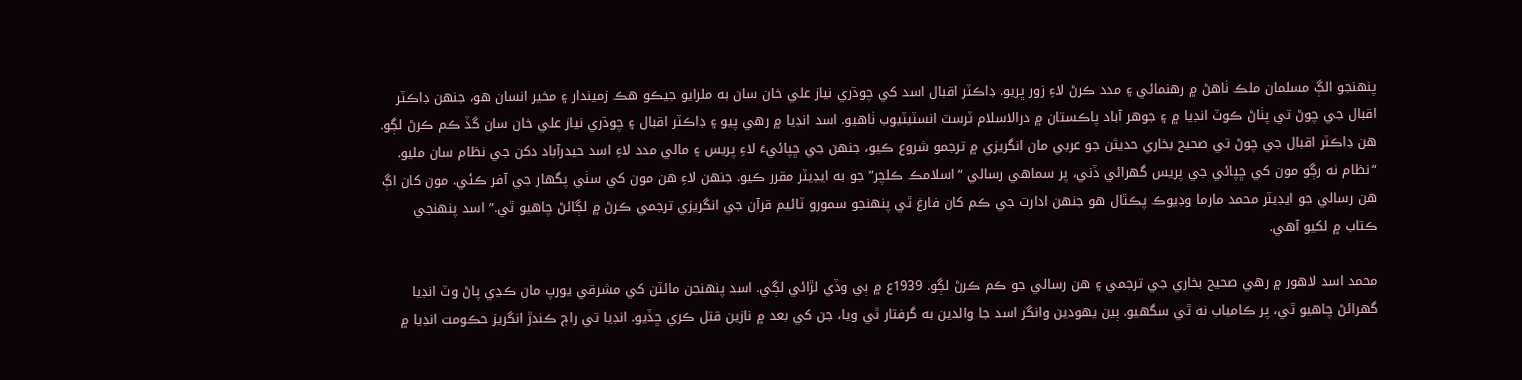پنهنجو الڳ مسلمان ملڪ ٺاهڻ ۾ رهنمائي ۽ مدد ڪرڻ لاءِ زور ڀريو. ڊاڪٽر اقبال اسد کي چوڌري نياز علي خان سان به ملرايو جيڪو هڪ زميندار ۽ مخير انسان هو، جنهن ڊاڪٽر اقبال جي چوڻ تي پٺاڻ ڪوٽ انڊيا ۾ ۽ جوهر آباد پاڪستان ۾ درالاسلام ٽرسٽ انسٽيٽيوب ٺاهيو. اسد انڊيا ۾ رهي پيو ۽ ڊاڪٽر اقبال ۽ چوڌري نياز علي خان سان گڏ ڪم ڪرڻ لڳو. هن ڊاڪٽر اقبال جي چوڻ تي صحيح بخاري حديثن جو عربي مان انگريزي ۾ ترجمو شروع ڪيو، جنهن جي ڇپائيءَ لاءِ پريس ۽ مالي مدد لاءِ اسد حيدرآباد دکن جي نظام سان مليو. “نظام نه رڳو مون کي ڇپائي جي پريس گهرائي ڏني، پر سماهي رسالي “اسلامڪ ڪلچر” جو به ايڊيٽر مقرر ڪيو. جنهن لاءِ هن مون کي سٺي پگهار جي آفر ڪئي. مون کان اڳ هن رسالي جو ايڊيٽر محمد مارما وڊيوڪ پڪٿال هو جنهن ادارت جي ڪم کان فارغ ٿي پنهنجو سمورو ٽائيم قرآن جي انگريزي ترجمي ڪرڻ ۾ لڳائڻ چاهيو ٿي.” اسد پنهنجي ڪتاب ۾ لکيو آهي.

محمد اسد لاهور ۾ رهي صحيح بخاري جي ترجمي ۽ هن رسالي جو ڪم ڪرڻ لڳو. 1939ع ۾ ٻي وڏي لڙائي لڳي. اسد پنهنجن مائٽن کي مشرقي يورپ مان ڪڍي پاڻ وٽ انڊيا گهرائڻ چاهيو ٿي، پر ڪامياب نه ٿي سگهيو. ٻين يهودين وانگر اسد جا والدين به گرفتار ٿي ويا، جن کي بعد ۾ نازين قتل ڪري ڇڏيو. انڊيا تي راڄ ڪندڙ انگريز حڪومت انڊيا ۾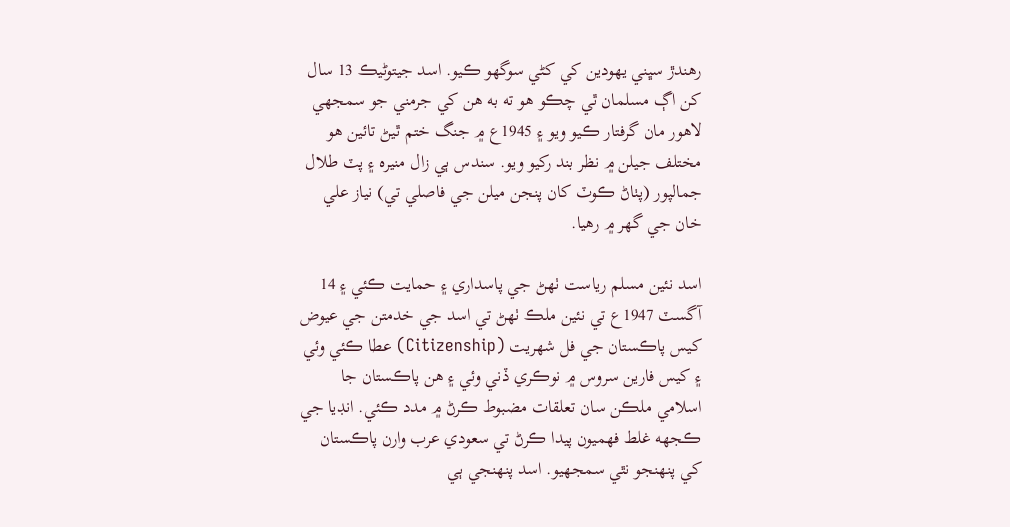رهندڙ سڀني يهودين کي کڻي سوگهو ڪيو. اسد جيتوڻيڪ 13 سال کن اڳ مسلمان ٿي چڪو هو ته به هن کي جرمني جو سمجهي لاهور مان گرفتار ڪيو ويو ۽ 1945ع ۾ جنگ ختم ٿيڻ تائين هو مختلف جيلن ۾ نظر بند رکيو ويو. سندس ٻي زال منيره ۽ پٽ طلال جمالپور (پٺاڻ ڪوٽ کان پنجن ميلن جي فاصلي تي) نياز علي خان جي گهر ۾ رهيا.

اسد نئين مسلم رياست ٺهڻ جي پاسداري ۽ حمايت ڪئي ۽ 14 آگسٽ 1947ع تي نئين ملڪ ٺهڻ تي اسد جي خدمتن جي عيوض کيس پاڪستان جي فل شهريت (Citizenship) عطا ڪئي وئي ۽ کيس فارين سروس ۾ نوڪري ڏني وئي ۽ هن پاڪستان جا اسلامي ملڪن سان تعلقات مضبوط ڪرڻ ۾ مدد ڪئي. انڊيا جي ڪجهه غلط فهميون پيدا ڪرڻ تي سعودي عرب وارن پاڪستان کي پنهنجو نٿي سمجهيو. اسد پنهنجي ٻي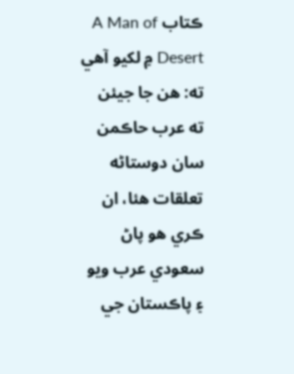ڪتاب A Man of Desert ۾ لکيو آهي ته: هن جا جيئن ته عرب حاڪمن سان دوستاڻه تعلقات هئا، ان ڪري هو پاڻ سعودي عرب ويو ۽ پاڪستان جي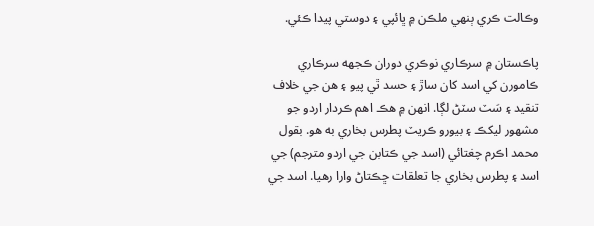وڪالت ڪري ٻنهي ملڪن ۾ ڀائپي ۽ دوستي پيدا ڪئي.

پاڪستان ۾ سرڪاري نوڪري دوران ڪجهه سرڪاري ڪامورن کي اسد کان ساڙ ۽ حسد ٿي پيو ۽ هن جي خلاف تنقيد ۽ سَٽ سٽڻ لڳا. انهن ۾ هڪ اهم ڪردار اردو جو مشهور ليکڪ ۽ بيورو ڪريٽ پطرس بخاري به هو. بقول محمد اڪرم چغتائي (اسد جي ڪتابن جي اردو مترجم) جي اسد ۽ پطرس بخاري جا تعلقات ڇڪتاڻ وارا رهيا. اسد جي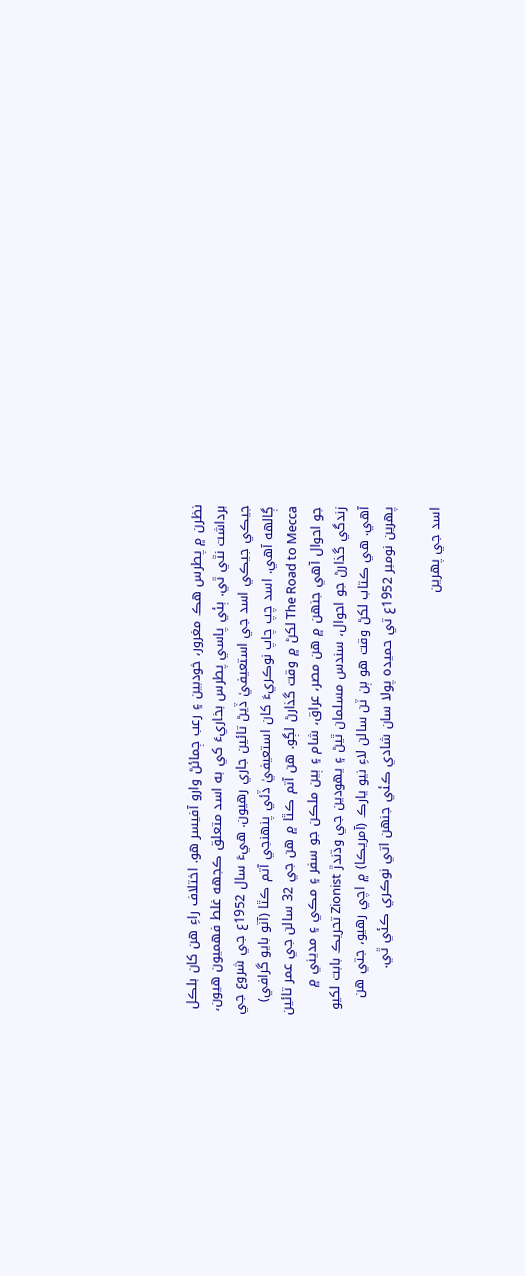نظرن ۾ پطرس هڪ مغرور، خودبين ۽ رعب ڄمائڻ وارو آفيسر هو. اختلاف راءِ هن کان بلڪل برداشت نٿي ٿي. ٻئي پاسي پطرس بخاريءَ کي به اسد متعلق ڪجهه غلط فهميون هيون، جيڪي جيڪي اسد جي استعيفيٰ ڏيڻ تائين جاري رهيون. هيءَ سال 1952ع جي شروع جي ڳالهه آهي. اسد چپ چاپ نوڪريءَ کان استعيفيٰ ڏئي پنهنجي آتم ڪٿا (آٽو بايو گرافي) The Road to Mecca لکڻ ۾ وقت گذارڻ لڳو. هن آتم ڪٿا ۾ هن جي 32 سالن جي عمر تائين جو احوال آهي جنهن ۾ هن مصر، عراق، شام ۽ ٻين ملڪن جو سفر ۽ مڪي ۽ مديني ۾ زندگي گذارڻ جو احوال، سندس مسلمان ٿيڻ ۽ يهودين جي وڌندڙ Zionist تحريڪ بابت لکيو آهي. هي ڪتاب لکڻ وقت هو ٻن ٽن سالن لاءِ نيو يارڪ (آمريڪا) ۾ اچي رهيو، جتي هن پهرين نومبر 1952ع تي حميده پولا سان شادي ڪئي جنهن اتي نوڪري ڪئي ٿي.

اسد جي پهرين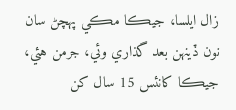زال ايلسا، جيڪا مڪي پهچڻ سان نون ڏينهن بعد گذاري وئي، جرمن هئي، جيڪا کانئس 15 سال کن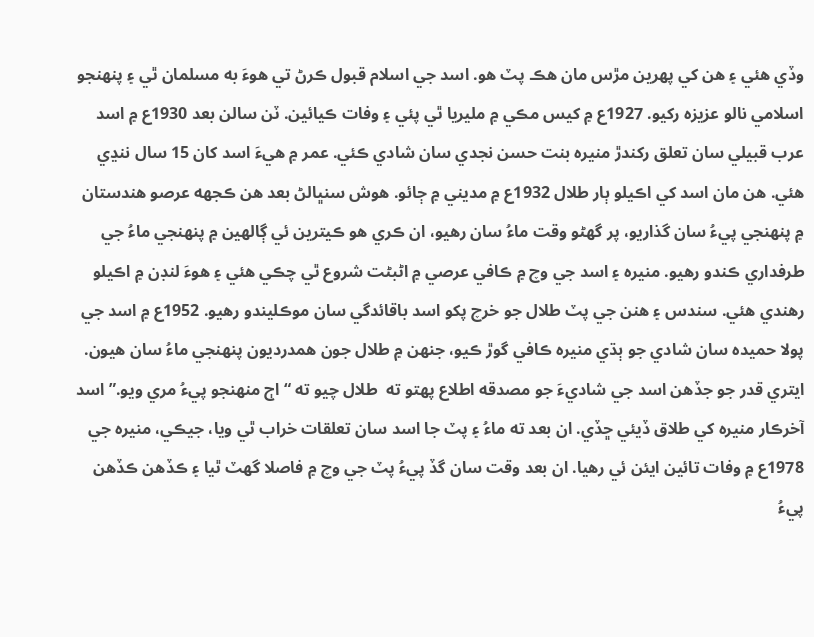وڏي هئي ۽ هن کي پهرين مڙس مان هڪ پٽ هو. اسد جي اسلام قبول ڪرڻ تي هوءَ به مسلمان ٿي ۽ پنهنجو اسلامي نالو عزيزه رکيو. 1927ع ۾ کيس مڪي ۾ مليريا ٿي پئي ۽ وفات ڪيائين. ٽن سالن بعد 1930ع ۾ اسد عرب قبيلي سان تعلق رکندڙ منيره بنت حسن نجدي سان شادي ڪئي. عمر ۾ هيءَ اسد کان 15 سال ننڍي هئي. هن مان اسد کي اڪيلو ٻار طلال 1932ع ۾ مديني ۾ ڄائو. هوش سنڀالڻ بعد هن ڪجهه عرصو هندستان ۾ پنهنجي پيءُ سان گذاريو، پر گهڻو وقت ماءُ سان رهيو، ان ڪري هو ڪيترين ئي ڳالهين ۾ پنهنجي ماءُ جي طرفداري ڪندو رهيو. منيره ۽ اسد جي وچ ۾ ڪافي عرصي ۾ اڻبڻت شروع ٿي چڪي هئي ۽ هوءَ لنڊن ۾ اڪيلو رهندي هئي. سندس ۽ هنن جي پٽ طلال جو خرچ پکو اسد باقائدگي سان موڪليندو رهيو. 1952ع ۾ اسد جي پولا حميده سان شادي جو ٻڌي منيره ڪافي گوڙ ڪيو، جنهن ۾ طلال جون همدرديون پنهنجي ماءُ سان هيون. ايتري قدر جو جڏهن اسد جي شاديءَ جو مصدقه اطلاع پهتو ته  طلال چيو ته “اڄ منهنجو پيءُ مري ويو.” اسد آخرڪار منيره کي طلاق ڏيئي ڇڏي. ان بعد ته ماءُ ۽ پٽ جا اسد سان تعلقات خراب ٿي ويا، جيڪي، منيره جي 1978ع ۾ وفات تائين ايئن ئي رهيا. ان بعد وقت سان گڏ پيءُ پٽ جي وچ ۾ فاصلا گهٽ ٿيا ۽ ڪڏهن ڪڏهن پيءُ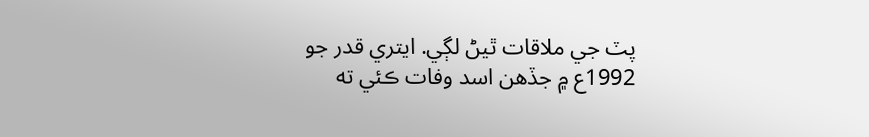پٽ جي ملاقات ٿيڻ لڳي. ايتري قدر جو 1992ع ۾ جڏهن اسد وفات ڪئي ته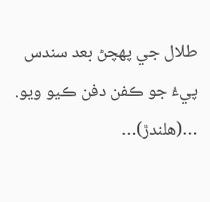طلال جي پهچڻ بعد سندس  پيءُ جو ڪفن دفن ڪيو ويو. …(هلندڙ)…